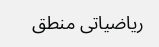ریاضیاتی منطق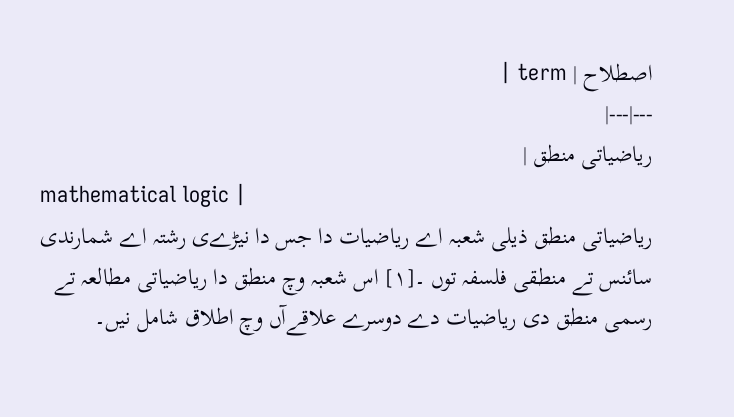اصطلاح | term |
---|---|
ریاضیاتی منطق |
mathematical logic |
ریاضیاتی منطق ذیلی شعبہ اے ریاضیات دا جس دا نیڑےی رشتہ اے شمارندی سائنس تے منطقی فلسفہ توں ۔[۱] اس شعبہ وچ منطق دا ریاضیاتی مطالعہ تے رسمی منطق دی ریاضیات دے دوسرے علاقےآں وچ اطلاق شامل نيں۔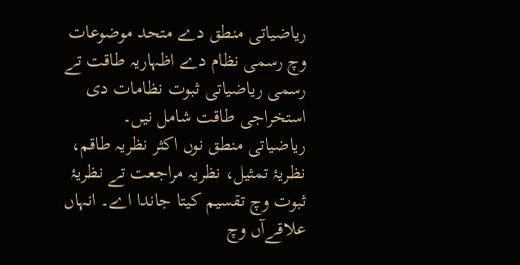ریاضیاتی منطق دے متحد موضوعات وچ رسمی نظام دے اظہاریہ طاقت تے رسمی ریاضیاتی ثبوت نظامات دی استخراجی طاقت شامل نيں۔
ریاضیاتی منطق نوں اکثر نظریہ طاقم، نظریۂ تمثیل، نظریہ مراجعت تے نظریۂ ثبوت وچ تقسیم کیتا جاندا اے۔ انہاں علاقےآں وچ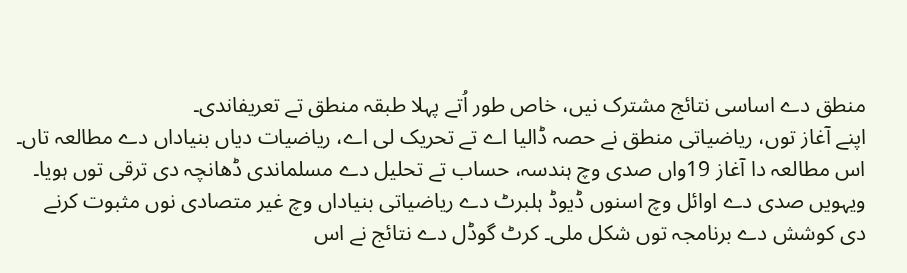منطق دے اساسی نتائج مشترک نيں، خاص طور اُتے پہلا طبقہ منطق تے تعریفاندی۔
اپنے آغاز توں، ریاضیاتی منطق نے حصہ ڈالیا اے تے تحریک لی اے، ریاضیات دیاں بنیاداں دے مطالعہ تاں۔ اس مطالعہ دا آغاز 19واں صدی وچ ہندسہ، حساب تے تحلیل دے مسلماندی ڈھانچہ دی ترقی توں ہويا۔ ویہويں صدی دے اوائل وچ اسنوں ڈیوڈ ہلبرٹ دے ریاضیاتی بنیاداں وچ غیر متصادی نوں مثبوت کرنے دی کوشش دے برنامجہ توں شکل ملی۔ کرٹ گوڈل دے نتائج نے اس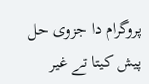پروگرام دا جزوی حل پیش کیتا تے غیر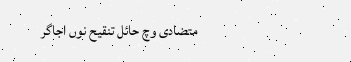متضادی وچ حائل تنقیح نوں اجاگر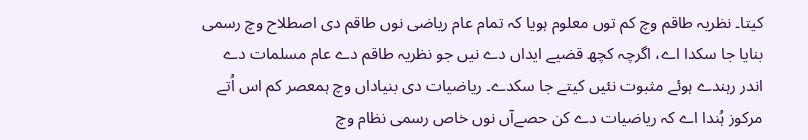کیتا۔ نظریہ طاقم وچ کم توں معلوم ہويا کہ تمام عام ریاضی نوں طاقم دی اصطلاح وچ رسمی بنایا جا سکدا اے، اگرچہ کچھ قضیے ایداں دے نيں جو نظریہ طاقم دے عام مسلمات دے اندر رہندے ہوئے مثبوت نئيں کیتے جا سکدے۔ ریاضیات دی بنیاداں وچ ہمعصر کم اس اُتے مرکوز ہُندا اے کہ ریاضیات دے کن حصےآں نوں خاص رسمی نظام وچ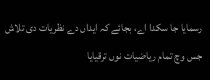رسمایا جا سکدا اے، بجائے کہ ایداں دے نظریات دی تلاش جس وچ تمام ریاضیات نوں ترقیایا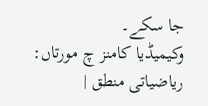جا سکے۔
وکیمیڈیا کامنز چ مورتاں: ریاضیاتی منطق |